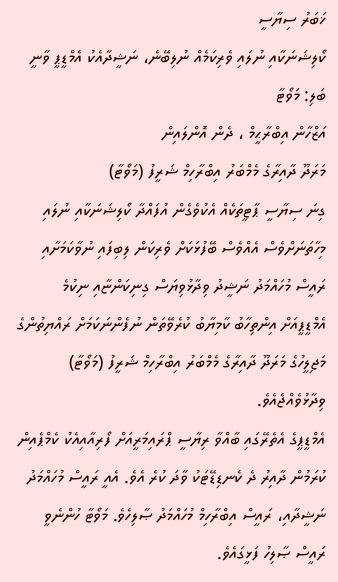ޚަބަރު ސިޔާސީ
ކޯލިޝަނަކާއި ނުލައި ވެރިކަމެއް ނުލިބޭނެ، ނަޝީދާއެކު އެމްޑީޕީ ވާނީ ބަލި: މަވޯޓާ
އަޒްހާން އިބްރާޙީމް ، ދެން އޮންލައިން
މަރަދޫ ދާއިރާގެ މެމްބަރު އިބްރާހިމް ޝަރީފު (މަވޯޓާ)
ގިނަ ސިޔާސީ ޕާޓީތަކެއް އެކުވެގެން އުފައްދާ ކޯލިޝަނަކާއި ނުލައި މިހާތަނަށްވެސް އެއްވެސް ބޭފުޅަކަށް ވެރިކަން ލިބިފައި ނުވާކަމަށާއި ރައީސް މުހައްމަދު ނަޝީދު ވިދާޅުވިޔަސް ގިނިކަންޏާއި ނިކުމެ އެމްޑީޕީއަށް އިންތިހާބު ކާމިޔާބު ކުރެވޭތަން ނުފެންނަކަމަށް ރައްޔިތުންގެ މަޖިލީހުގެ މަރަދޫ ދާއިރާގެ މެމްބަރު އިބްރާހިމް ޝަރީފު (މަވޯޓާ) ވިދާޅުވެއްޖެއެވެ.
އެމްޑީޕީގެ އެތެރޭގައި ބާއްވާ ރިޔާސީ ޕްރައިމަރީއަށް ފޯރިއާއިއެކު ކެމްޕެއިން ކުރަމުން ދާއިރު ދެ ކެނޑިޑޭޓަކު ވާދަ ކުރެ އެވެ. އެއީ ރައީސް މުހައްމަދު ނަޝީދާއި، ރައީސް އިބްރާހިމް މުހައްމަދު ޞާލިހެވެ. މަވޯޓާ ހުންނެވީ ރައީސް ޞާލިހު ފަޅީގައެވެ.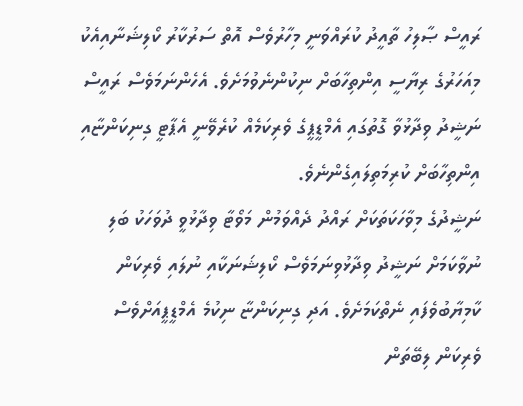ރައީސް ޞާލިހު ތާއީދު ކުރައްވަނީ މިހާރުވެސް އޮތް ސަރުކާރު ކޯލިޝަނާއިއެކު މިއަހަރުގެ ރިޔާސީ އިންތިހާބަށް ނިކުންނެވުމަށެވެ. އެހެންނަމަވެސް ރައީސް ނަޝީދު ވިދާޅުވާ ގޮތުގައި އެމްޑީޕީގެ ވެރިކަމެއް ކުރެވޭނީ އެޕާޓީ ގިނިކަންޏާއި އިންތިހާބަށް ކުރިމަތިލައިގެންނެވެ.
ނަޝީދުގެ މިވާހަކަތަކަށް ރައްދު ދެއްވަމުން މަވޯޓާ ވިދާޅުވީ ދުވަހަކު ބަލި ނުވާކަމަށް ނަޝީދު ވިދާޅުވިނަމަވެސް ކޯލިޝަނަކާއި ނުލައި ވެރިކަން ކާމިޔާބުވެފައި ނެތްކަމަށެވެ. އަދި ގިނިކަންޏާ ނިކުމެ އެމްޑީޕީއަށްވެސް ވެރިކަން ލިބޭތަން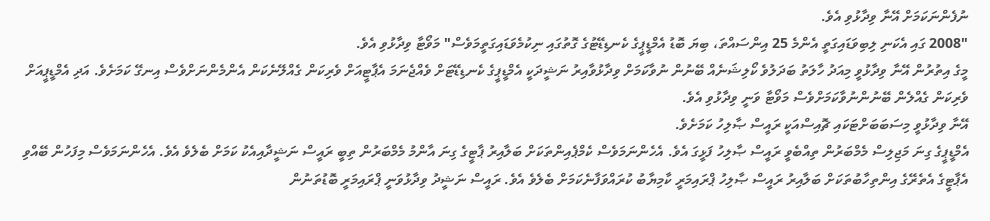ނުފެންނަކަމަށް އޭނާ ވިދާޅުވި އެވެ.
"2008 ގައި އެކަނި ލިބިވަޑައިގަތީ އެންމެ 25 އިންސައްތަ، ބިޔަ ބޮޑު އެމްޑީޕީގެ ކެނޑިޑޭޓުގެ ގޮތުގައި ނިކުމެވަޑައިގަތީމަވެސް" މަވޯޓާ ވިދާޅުވި އެވެ.
މީގެ އިތުރުން އޭނާ ވިދާޅުވީ މިއަދު ހާލަތު ބަދަލުވެ ކޯލިޝަނެއް ބޭނުން ނުވާކަމަށް ވިދާޅުވާއިރު ނަޝީދަކީ އެމްޑީޕީގެ ކެނޑިޑޭޓަށް ވެއްޖެނަމަ އެޕާޓީއަށް ވެރިކަން ގެއްލޭނެކަން އެންމެންނަށްވެސް އިނގޭ ކަމަށެވެ. އަދި އެމްޑީޕީއަށް ވެރިކަން ގެއްލެން ބޭނުންނުވާކަމަށްވެސް މަވޯޓާ ވަނީ ވިދާޅުވި އެވެ.
އޭނާ ވިދާޅުވީ މިސަބަބަށްޓަކައި ޗޮއިސްއަކީ ރައީސް ޞާލިހު ކަމަށެވެ.
އެމްޑީޕީގެ ގިނަ މަޖިލިސް މެމްބަރުން ތިއްބެވީ ރައީސް ޞާލިހު ފަޅީގަ އެވެ. އެހެންނަމަވެސް ކެމްޕެއިންތަކަށް ބަލާއިރު ޕާޓީގެ ގިނަ އާންމު މެމްބަރުން ތިބީ ރައީސް ނަޝީދާއިއެކު ކަމަށް ބެލެވެ އެވެ. އެހެންނަމަވެސް މިފަހުން ބޭއްވި އެޕާޓީގެ އެތެރޭގެ އިންތިހާބުތަކަށް ބަލާއިރު ރައީސް ޞާލިހު ޕްރައިމަރީ ކާމިޔާބު ކުރައްވަފާނެކަމަށް ބެލެވެ އެވެ. ރައީސް ނަޝީދު ވިދާޅުވަނީ ޕްރައިމަރީ ބޮޑުތަނުން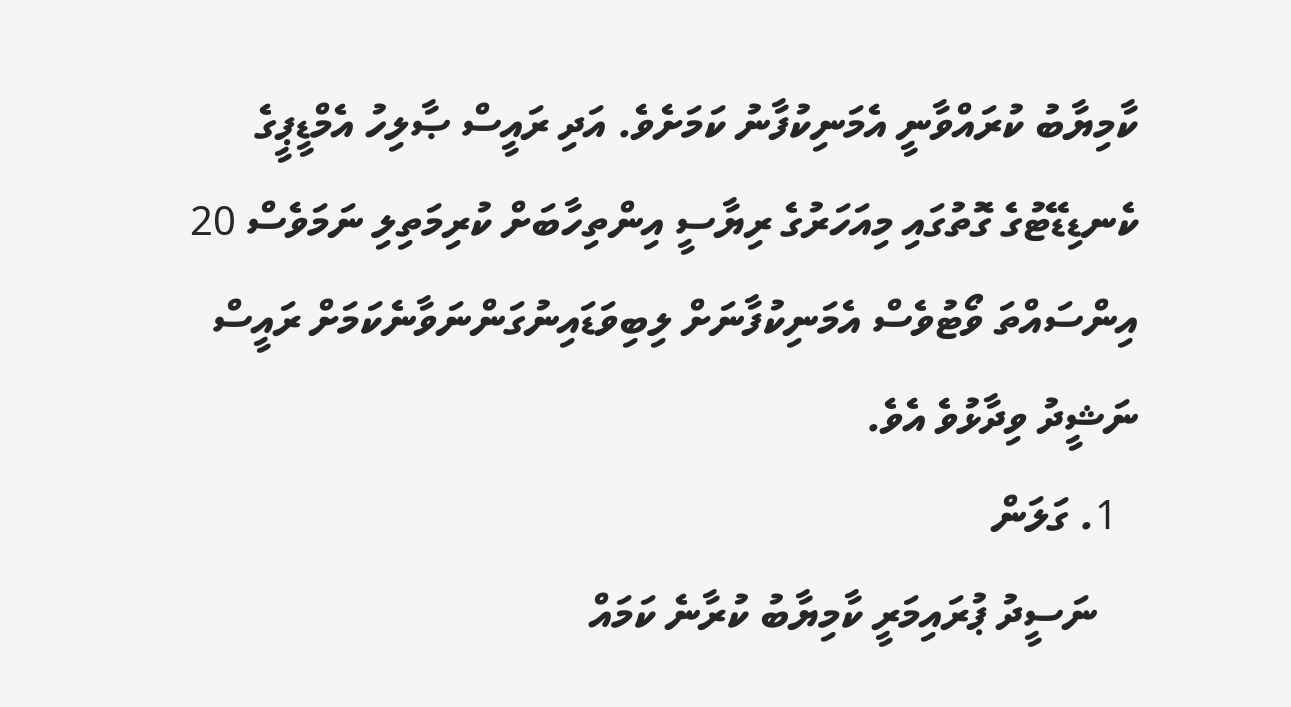ކާމިޔާބު ކުރައްވާނީ އެމަނިކުފާނު ކަމަށެވެ. އަދި ރައީސް ޞާލިހު އެމްޑީޕީގެ ކެނޑިޑޭޓުގެ ގޮތުގައި މިއަހަރުގެ ރިޔާސީ އިންތިހާބަށް ކުރިމަތިލި ނަމަވެސް 20 އިންސައްތަ ވޯޓުވެސް އެމަނިކުފާނަށް ލިބިވަޑައިނުގަންނަވާނެކަމަށް ރައީސް ނަޝީދު ވިދާޅުވެ އެވެ.
  1. ގަލަން
    ނަސީދު ޕުރައިމަރީ ކާމިޔާބު ކުރާނެ ކަމައް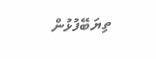ތިޔަބޭފުޅުން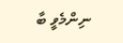ނިންމެވީ ބާ